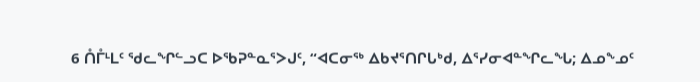6 ᑍᒤᒻᒪᑦ ᖁᓚᖏᓪᓗᑕ ᐅᖃᕈᓐᓇᕐᐳᒍᑦ, “ᐊᑕᓂᖅ ᐃᑲᔪᕐᑎᒋᒐᒃᑯ, ᐃᕐᓯᓂᐊᓐᖏᓚᖓ; ᐃᓄᖕᓄᑦ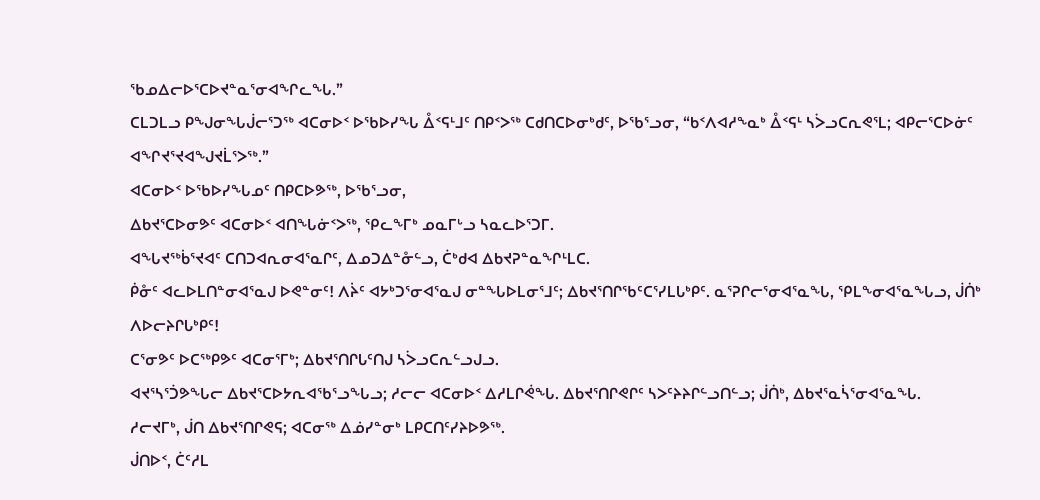ᖃᓄᐃᓕᐅᕐᑕᐅᔪᓐᓇᕐᓂᐊᖏᓚᖓ.”
ᑕᒪᑐᒪᓗ ᑭᖑᓂᖓᒎᓕᕐᑐᖅ ᐊᑕᓂᐅᑉ ᐅᖃᐅᓯᖓ ᐂᑉᕋᒻᒧᑦ ᑎᑭᑉᐳᖅ ᑕᑯᑎᑕᐅᓂᒃᑯᑦ, ᐅᖃᕐᓗᓂ, “ᑲᑉᐱᐊᓱᖕᓇᒃ ᐂᑉᕋᒻ ᓴᐴᓗᑕᕆᕙᕐᒪ; ᐊᑭᓕᕐᑕᐅᓃᑦ ᐊᖏᔪᕐᔪᐊᖑᔪᒫᕐᐳᖅ.”
ᐊᑕᓂᐅᑉ ᐅᖃᐅᓯᖓᓄᑦ ᑎᑭᑕᐅᕗᖅ, ᐅᖃᕐᓗᓂ,
ᐃᑲᔪᕐᑕᐅᓂᕗᑦ ᐊᑕᓂᐅᑉ ᐊᑎᖓᓃᑉᐳᖅ, ᕿᓚᖕᒥᒃ ᓄᓇᒥᒡᓗ ᓴᓇᓚᐅᕐᑐᒥ.
ᐊᖓᔪᖅᑳᕐᔪᐊᑦ ᑕᑎᑐᐊᕆᓂᐊᕐᓇᒋᑦ, ᐃᓄᑐᐃᓐᓁᓪᓗ, ᑖᒃᑯᐊ ᐃᑲᔪᕈᓐᓇᖏᒻᒪᑕ.
ᑮᓁᑦ ᐊᓚᐅᒪᑎᓐᓂᐊᕐᓇᒍ ᐅᕙᓐᓂᑦ! ᐱᔩᑦ ᐊᔭᒃᑐᕐᓂᐊᕐᓇᒍ ᓂᓐᖓᐅᒪᓂᕐᒧᑦ; ᐃᑲᔪᕐᑎᒋᖃᑦᑕᕐᓯᒪᒐᒃᑭᑦ. ᓇᕐᕈᒋᓕᕐᓂᐊᕐᓇᖓ, ᕿᒪᖕᓂᐊᕐᓇᖓᓗ, ᒎᑏᒃ ᐱᐅᓕᔨᒋᒐᒃᑭᑦ!
ᑕᕐᓂᕗᑦ ᐅᑕᖅᑭᕗᑦ ᐊᑕᓂᕐᒥᒃ; ᐃᑲᔪᕐᑎᒋᒐᑦᑎᒍ ᓴᐴᓗᑕᕆᓪᓗᒍᓗ.
ᐊᔪᕐᓴᕐᑑᕗᖓᓕ ᐃᑲᔪᕐᑕᐅᔭᕆᐊᖃᕐᓗᖓᓗ; ᓱᓕᓕ ᐊᑕᓂᐅᑉ ᐃᓱᒪᒋᕚᖓ. ᐃᑲᔪᕐᑎᒋᕙᒋᑦ ᓴᐳᑦᔨᔨᒋᓪᓗᑎᓪᓗ; ᒎᑏᒃ, ᐃᑲᔪᕐᓇᓵᕐᓂᐊᕐᓇᖓ.
ᓱᓕᔪᒥᒃ, ᒎᑎ ᐃᑲᔪᕐᑎᒋᕙᕋ; ᐊᑕᓂᖅ ᐃᓅᓯᓐᓂᒃ ᒪᑭᑕᑎᑦᓯᔨᐅᕗᖅ.
ᒎᑎᐅᑉ, ᑖᑦᓱᒪ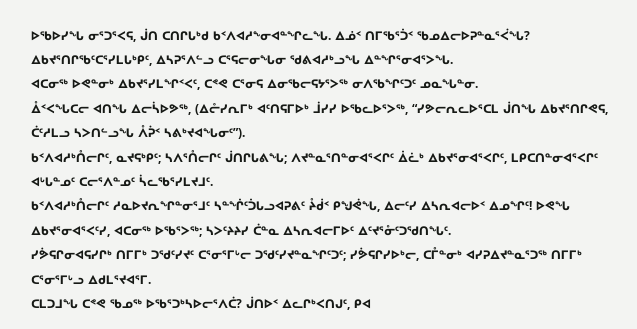ᐅᖃᐅᓯᖓ ᓂᕐᑐᕐᐸᕋ, ᒎᑎ ᑕᑎᒋᒐᒃᑯ ᑲᑉᐱᐊᓱᖕᓂᐊᓐᖏᓚᖓ. ᐃᓅᑉ ᑎᒥᖃᕐᑑᑉ ᖃᓄᐃᓕᐅᕈᓐᓇᕐᐹᖓ?
ᐃᑲᔪᕐᑎᒋᖃᑦᑕᕐᓯᒪᒐᒃᑭᑦ, ᐃᓴᕈᕐᐱᓪᓗ ᑕᕐᕋᓕᓂᖓᓂ ᖁᕕᐊᓱᒃᓗᖓ ᐃᓐᖏᕐᓂᐊᕐᐳᖓ.
ᐊᑕᓂᖅ ᐅᕙᓐᓂᒃ ᐃᑲᔪᕐᓯᒪᖏᑉᐸᑦ, ᑕᕝᕙ ᑕᕐᓂᕋ ᐃᓂᖃᓕᕋᔭᕐᐳᖅ ᓂᐱᖃᖏᑦᑐᑦ ᓄᓇᖓᓐᓂ.
ᐂᑉᐸᖓᑕᓕ ᐊᑎᖓ ᐃᓕᓵᐅᕗᖅ, (ᐃᓔᓯᕆᒥᒃ ᐊᑦᑎᕋᒥᐅᒃ ᒨᓯᓯ ᐅᖃᓚᐅᕐᐳᖅ, “ᓯᕗᓕᕆᓚᐅᕐᑕᒪ ᒎᑎᖓ ᐃᑲᔪᕐᑎᒋᕙᕋ, ᑖᑦᓱᒪᓗ ᓴᐳᑎᓪᓗᖓ ᐰᕉᑉ ᓴᕕᒃᔪᐊᖓᓂᑦ”).
ᑲᑉᐱᐊᓱᒃᑍᓕᒋᑦ, ᓇᔪᕋᒃᑭᑦ; ᓴᐱᕐᑍᓕᒋᑦ ᒎᑎᒋᒐᕕᖓ; ᐱᔪᓐᓇᕐᑎᓐᓂᐊᕐᐸᒋᑦ ᐄᓛᒃ ᐃᑲᔪᕐᓂᐊᕐᐸᒋᑦ, ᒪᑭᑕᑎᓐᓂᐊᕐᐸᒋᑦ ᐊᒡᒐᓐᓄᑦ ᑕᓕᕐᐱᓐᓄᑦ ᓵᓚᖃᕐᓯᒪᔪᒧᑦ.
ᑲᑉᐱᐊᓱᒃᑍᓕᒋᑦ ᓱᓇᐅᔪᕆᖏᓐᓂᕐᒧᑦ ᓴᓐᖐᑦᑑᒐᓗᐊᕈᕕᑦ ᔧᑰᑉ ᑭᖑᕚᖓ, ᐃᓕᑦᓯ ᐃᓴᕆᐊᓕᐅᑉ ᐃᓄᖏᑦ! ᐅᕙᖓ ᐃᑲᔪᕐᓂᐊᕐᐸᑦᓯ, ᐊᑕᓂᖅ ᐅᖃᕐᐳᖅ; ᓴᐳᑦᔨᔨᓯ ᑖᓐᓇ ᐃᓴᕆᐊᓕᒥᐅᑦ ᐃᑦᔪᕐᓁᑦᑐᖁᑎᖓᑦ.
ᓯᕘᕋᒋᓂᐊᕋᓯᒋᒃ ᑎᒥᒥᒃ ᑐᖁᑦᓯᔪᑦ ᑕᕐᓂᕐᒥᒡᓕ ᑐᖁᑦᓯᔪᓐᓇᖏᑦᑐᑦ; ᓯᕘᕋᒋᓯᐅᒃᓕ, ᑕᒤᓐᓂᒃ ᐊᓯᕈᐃᔪᓐᓇᕐᑐᖅ ᑎᒥᒥᒃ ᑕᕐᓂᕐᒥᒡᓗ ᐃᑯᒪᕐᔪᐊᕐᒥ.
ᑕᒪᑐᒧᖓ ᑕᕝᕙ ᖃᓄᖅ ᐅᖃᕐᑐᒃᓴᐅᓕᕐᐱᑖ? ᒎᑎᐅᑉ ᐃᓚᒋᒃᐸᑎᒍᑦ, ᑭᐊ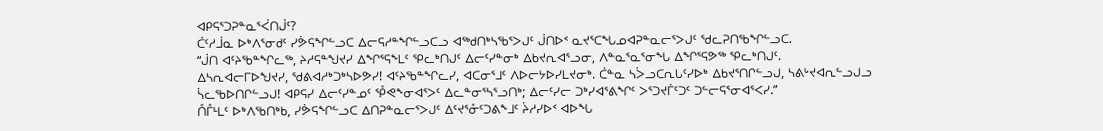ᐊᑭᕋᕐᑐᕈᓐᓇᕐᐹᑎᒎᑦ?
ᑖᑦᓱᒨᓇ ᐅᒃᐱᕐᓂᑯᑦ ᓯᕘᕋᖏᓪᓗᑕ ᐃᓕᕋᓱᓐᖏᓪᓗᑕᓗ ᐊᖅᑯᑎᒃᓴᖃᕐᐳᒍᑦ ᒎᑎᐅᑉ ᓇᔪᕐᑕᖓᓄᐊᕈᓐᓇᓕᕐᐳᒍᑦ ᖁᓚᕈᑎᖃᖏᓪᓗᑕ.
“ᒎᑎ ᐊᑦᔨᖃᓐᖏᓚᖅ, ᔨᓱᕋᓐᖑᔪᓯ ᐃᖏᕐᕋᖕᒪᑦ ᕿᓚᒃᑎᒍᑦ ᐃᓕᑦᓯᓐᓂᒃ ᐃᑲᔪᕆᐊᕐᓗᓂ, ᐱᓐᓇᕐᓇᕐᓂᖓ ᐃᖏᕐᕋᕗᖅ ᕿᓚᒃᑎᒍᑦ.
ᐃᓴᕆᐊᓕᒥᐅᖑᔪᓯ, ᖁᕕᐊᓱᒃᑐᒃᓴᐅᕗᓯ! ᐊᑦᔨᖃᓐᖏᓚᓯ, ᐊᑕᓂᕐᒧᑦ ᐱᐅᓕᔭᐅᓯᒪᔪᓂᒃ. ᑖᓐᓇ ᓴᐴᓗᑕᕆᒐᑦᓯᐅᒃ ᐃᑲᔪᕐᑎᒋᓪᓗᒍ, ᓴᕕᒡᔪᐊᕆᓪᓗᒍᓗ ᓵᓚᖃᐅᑎᒋᓪᓗᒍ! ᐊᑭᕋᓯ ᐃᓕᑦᓯᓐᓄᑦ ᕾᕙᖕᓂᐊᕐᐳᑦ ᐃᓚᓐᓂᕐᓴᕐᓗᑎᒃ; ᐃᓕᑦᓯᓕ ᑐᒃᓯᐊᕐᕕᖏᑦ ᐳᕐᑐᔪᒦᑦᑐᑦ ᑐᓪᓕᕋᕐᓂᐊᕐᐸᓯ.”
ᑍᒤᒻᒪᑦ ᐅᒃᐱᖃᑎᒃᑲ, ᓯᕘᕋᖏᓪᓗᑕ ᐃᑎᕈᓐᓇᓕᕐᐳᒍᑦ ᐃᑦᔪᕐᓁᑦᑐᕕᖕᒧᑦ ᔩᓱᓯᐅᑉ ᐊᐅᖓ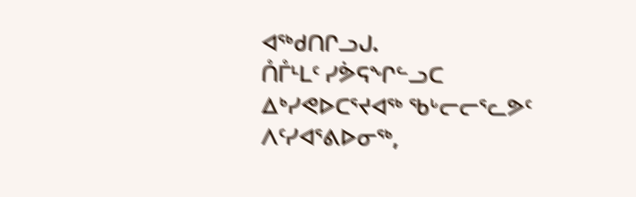ᐊᖅᑯᑎᒋᓗᒍ.
ᑍᒤᒻᒪᑦ ᓯᕘᕋᖏᓪᓗᑕ ᐃᒃᓯᕙᐅᑕᕐᔪᐊᖅ ᖃᒡᓕᓕᕐᓚᕗᑦ ᐱᑦᓯᐊᕐᕕᐅᓂᖅ,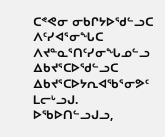ᑕᕝᕙᓂ ᓂᑲᒋᔭᐅᖁᓪᓗᑕ ᐱᑦᓯᐊᕐᓂᖓᑕ ᐱᔪᓐᓇᕐᑎᑦᓯᓂᖓᓄᓪᓗ ᐃᑲᔪᕐᑕᐅᖁᓪᓗᑕ ᐃᑲᔪᕐᑕᐅᔭᕆᐊᖃᕐᓂᕗᑦ ᒪᓕᒡᓗᒍ.
ᐅᖃᐅᑎᓪᓗᒍᓗ,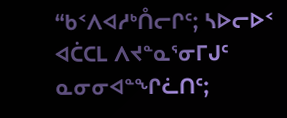“ᑲᑉᐱᐊᓱᒃᑍᓕᒋᑦ; ᓴᐅᓕᐅᑉ ᐊᑖᑕᒪ ᐱᔪᓐᓇᕐᓂᒥᒍᑦ ᓇᓂᓂᐊᓐᖏᓛᑎᑦ;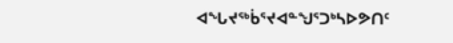ᐊᖓᔪᖅᑳᕐᔪᐊᓐᖑᕐᑐᒃᓴᐅᕗᑎᑦ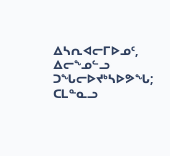ᐃᓴᕆᐊᓕᒥᐅᓄᑦ, ᐃᓕᖕᓄᓪᓗ ᑐᖓᓕᐅᔪᒃᓴᐅᕗᖓ; ᑕᒪᓐᓇᓗ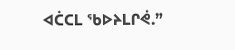ᐊᑖᑕᒪ ᖃᐅᔨᒪᒋᕚ.”